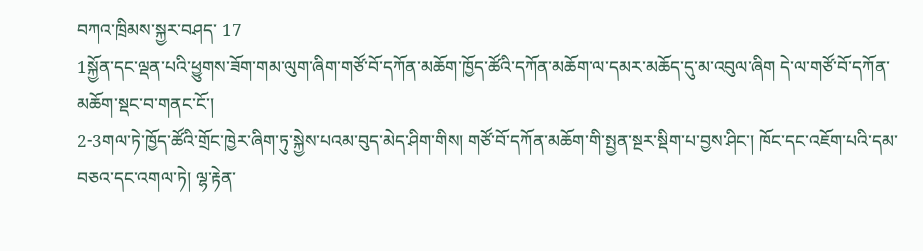བཀའ་ཁྲིམས་སྐྱར་བཤད་ 17
1སྐྱོན་དང་ལྡན་པའི་ཕྱུགས་ཟོག་གམ་ལུག་ཞིག་གཙོ་བོ་དཀོན་མཆོག་ཁྱོད་ཚོའི་དཀོན་མཆོག་ལ་དམར་མཆོད་དུ་མ་འབུལ་ཞིག དེ་ལ་གཙོ་བོ་དཀོན་མཆོག་སྡང་བ་གནང་ངོ་།
2-3གལ་ཏེ་ཁྱོད་ཚོའི་གྲོང་ཁྱེར་ཞིག་ཏུ་སྐྱེས་པའམ་བུད་མེད་ཤིག་གིས། གཙོ་བོ་དཀོན་མཆོག་གི་སྤྱན་སྔར་སྡིག་པ་བྱས་ཤིང་། ཁོང་དང་འཇོག་པའི་དམ་བཅའ་དང་འགལ་ཏེ། ལྷ་རྟེན་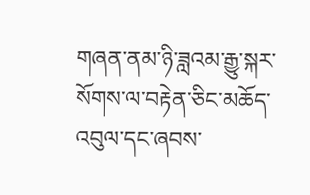གཞན་ནམ་ཉི་ཟླའམ་རྒྱུ་སྐར་སོགས་ལ་བརྟེན་ཅིང་མཆོད་འབུལ་དང་ཞབས་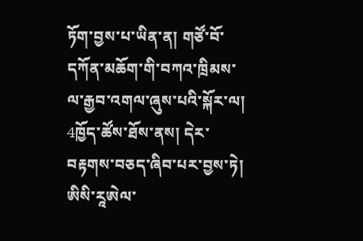ཏོག་བྱས་པ་ཡིན་ན། གཙོ་བོ་དཀོན་མཆོག་གི་བཀའ་ཁྲིམས་ལ་རྒྱབ་འགལ་ཞུས་པའི་སྐོར་ལ། 4ཁྱོད་ཚོས་ཐོས་ནས། དེར་བརྟགས་བཅད་ཞིབ་པར་བྱས་ཏེ། ཨིསི་རཱཨེལ་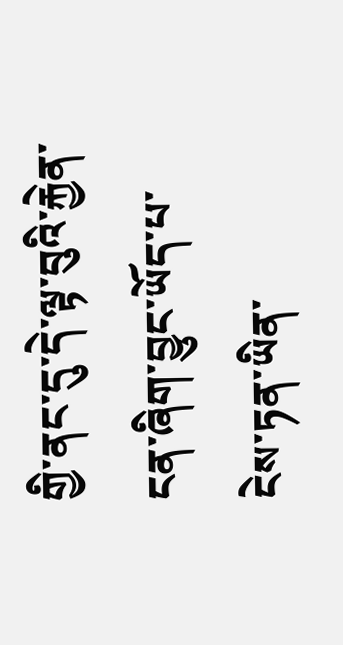གྱི་ནང་དུ་དེ་ལྟ་བུའི་རྐྱེན་ངན་ཞིག་བྱུང་ཡོད་པ་ངེས་ཏན་ཡིན་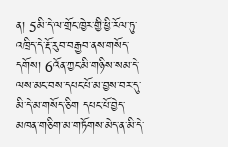ན། 5མི་དེ་ལ་གྲོང་ཁྱེར་གྱི་ཕྱི་རོལ་ཏུ་འཁྲིད་དེ་རྡོ་རུབ་བརྒྱབ་ནས་གསོད་དགོས། 6འོན་ཀྱང་མི་གཉིས་སམ་དེ་ལས་མང་བས་དཔང་པོ་མ་བྱས་བར་དུ་མི་དེ་མ་གསོད་ཅིག དཔང་པོ་བྱེད་མཁན་གཅིག་མ་གཏོགས་མེད་ན་མི་དེ་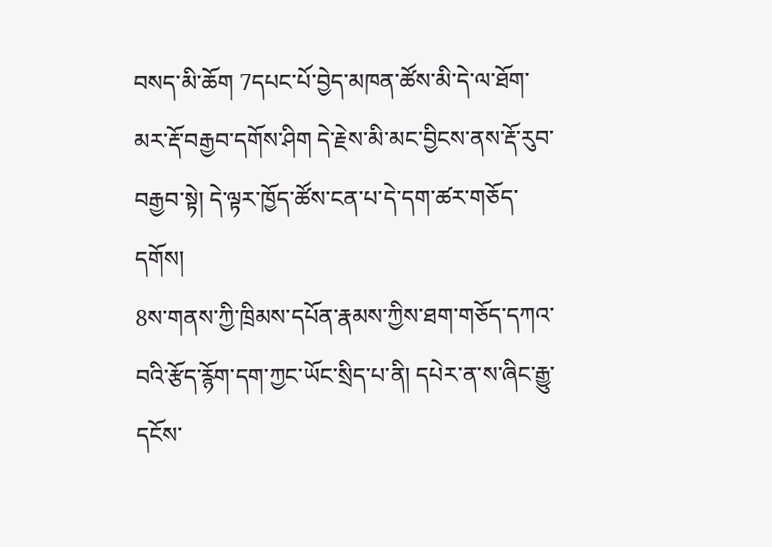བསད་མི་ཆོག 7དཔང་པོ་བྱེད་མཁན་ཚོས་མི་དེ་ལ་ཐོག་མར་རྡོ་བརྒྱབ་དགོས་ཤིག དེ་རྗེས་མི་མང་བྱིངས་ནས་རྡོ་རུབ་བརྒྱབ་སྟེ། དེ་ལྟར་ཁྱོད་ཚོས་ངན་པ་དེ་དག་ཚར་གཅོད་དགོས།
8ས་གནས་ཀྱི་ཁྲིམས་དཔོན་རྣམས་ཀྱིས་ཐག་གཅོད་དཀའ་བའི་རྩོད་རྙོག་དག་ཀྱང་ཡོང་སྲིད་པ་ནི། དཔེར་ན་ས་ཞིང་རྒྱུ་དངོས་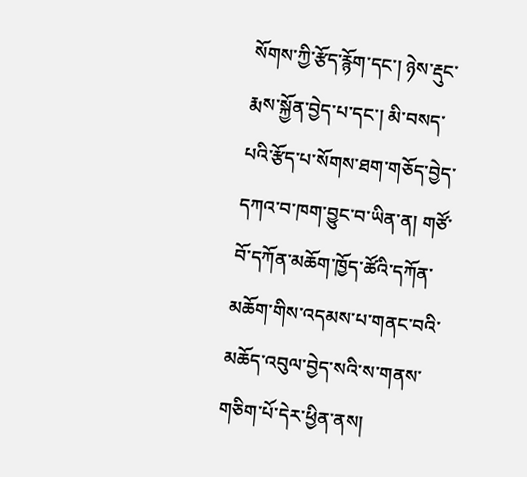སོགས་ཀྱི་རྩོད་རྙོག་དང་། ཉེས་རྡུང་རྨས་སྐྱོན་བྱེད་པ་དང་། མི་བསད་པའི་རྩོད་པ་སོགས་ཐག་གཅོད་བྱེད་དཀའ་བ་ཁག་བྱུང་བ་ཡིན་ན། གཙོ་བོ་དཀོན་མཆོག་ཁྱོད་ཚོའི་དཀོན་མཆོག་གིས་འདམས་པ་གནང་བའི་མཆོད་འབུལ་བྱེད་སའི་ས་གནས་གཅིག་པོ་དེར་ཕྱིན་ནས།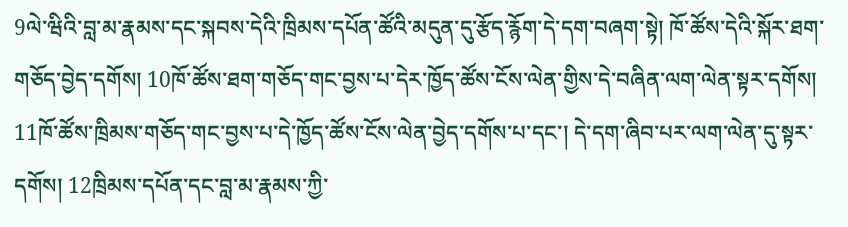9ལེ་ཝིའི་བླ་མ་རྣམས་དང་སྐབས་དེའི་ཁྲིམས་དཔོན་ཚོའི་མདུན་དུ་རྩོད་རྙོག་དེ་དག་བཞག་སྟེ། ཁོ་ཚོས་དེའི་སྐོར་ཐག་གཅོད་བྱེད་དགོས། 10ཁོ་ཚོས་ཐག་གཅོད་གང་བྱས་པ་དེར་ཁྱོད་ཚོས་ངོས་ལེན་གྱིས་དེ་བཞིན་ལག་ལེན་སྟར་དགོས། 11ཁོ་ཚོས་ཁྲིམས་གཅོད་གང་བྱས་པ་དེ་ཁྱོད་ཚོས་ངོས་ལེན་བྱེད་དགོས་པ་དང་། དེ་དག་ཞིབ་པར་ལག་ལེན་དུ་སྟར་དགོས། 12ཁྲིམས་དཔོན་དང་བླ་མ་རྣམས་ཀྱི་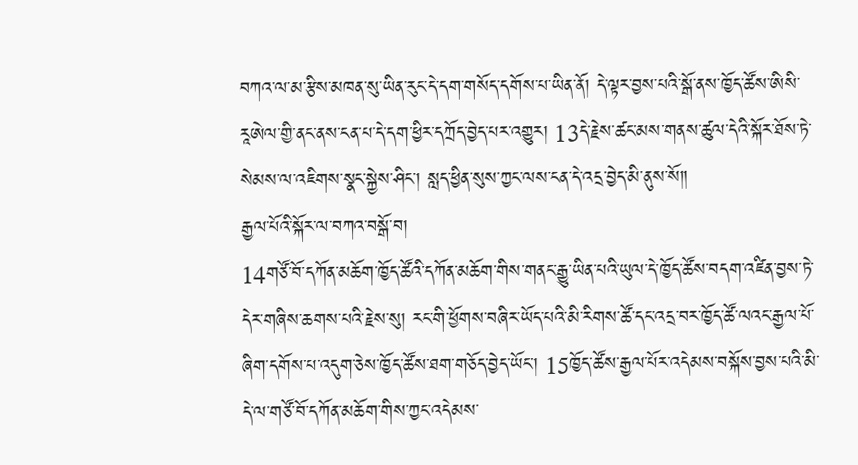བཀའ་ལ་མ་རྩིས་མཁན་སུ་ཡིན་རུང་དེ་དག་གསོད་དགོས་པ་ཡིན་ནོ། དེ་ལྟར་བྱས་པའི་སྒོ་ནས་ཁྱོད་ཚོས་ཨིསི་རཱཨེལ་གྱི་ནང་ནས་ངན་པ་དེ་དག་ཕྱིར་དཀྲོད་བྱེད་པར་འགྱུར། 13དེ་རྗེས་ཚང་མས་གནས་ཚུལ་དེའི་སྐོར་ཐོས་ཏེ་སེམས་ལ་འཇིགས་སྣང་སྐྱེས་ཤིང་། སླད་ཕྱིན་སུས་ཀྱང་ལས་ངན་དེ་འདྲ་བྱེད་མི་ནུས་སོ༎
རྒྱལ་པོའི་སྐོར་ལ་བཀའ་བསྒོ་བ།
14གཙོ་བོ་དཀོན་མཆོག་ཁྱོད་ཚོའི་དཀོན་མཆོག་གིས་གནང་རྒྱུ་ཡིན་པའི་ཡུལ་དེ་ཁྱོད་ཚོས་བདག་འཛིན་བྱས་ཏེ་དེར་གཞིས་ཆགས་པའི་རྗེས་སུ། རང་གི་ཕྱོགས་བཞིར་ཡོད་པའི་མི་རིགས་ཚོ་དང་འདྲ་བར་ཁྱོད་ཚོ་ལའང་རྒྱལ་པོ་ཞིག་དགོས་པ་འདུག་ཅེས་ཁྱོད་ཚོས་ཐག་གཅོད་བྱེད་ཡོང་། 15ཁྱོད་ཚོས་རྒྱལ་པོར་འདེམས་བསྐོས་བྱས་པའི་མི་དེ་ལ་གཙོ་བོ་དཀོན་མཆོག་གིས་ཀྱང་འདེམས་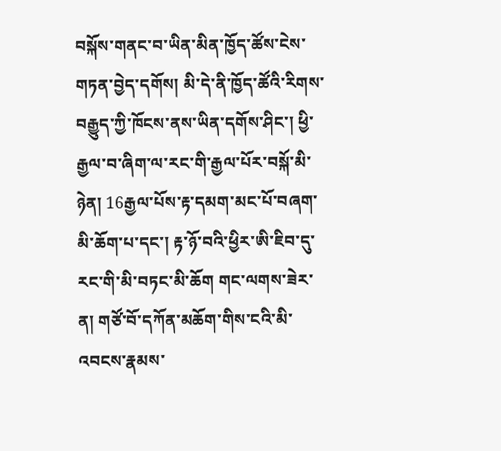བསྐོས་གནང་བ་ཡིན་མིན་ཁྱོད་ཚོས་ངེས་གཏན་བྱེད་དགོས། མི་དེ་ནི་ཁྱོད་ཚོའི་རིགས་བརྒྱུད་ཀྱི་ཁོངས་ནས་ཡིན་དགོས་ཤིང་། ཕྱི་རྒྱལ་བ་ཞིག་ལ་རང་གི་རྒྱལ་པོར་བསྐོ་མི་ཉེན། 16རྒྱལ་པོས་རྟ་དམག་མང་པོ་བཞག་མི་ཆོག་པ་དང་། རྟ་ཉོ་བའི་ཕྱིར་ཨི་ཇིབ་དུ་རང་གི་མི་བཏང་མི་ཆོག གང་ལགས་ཟེར་ན། གཙོ་བོ་དཀོན་མཆོག་གིས་ངའི་མི་འབངས་རྣམས་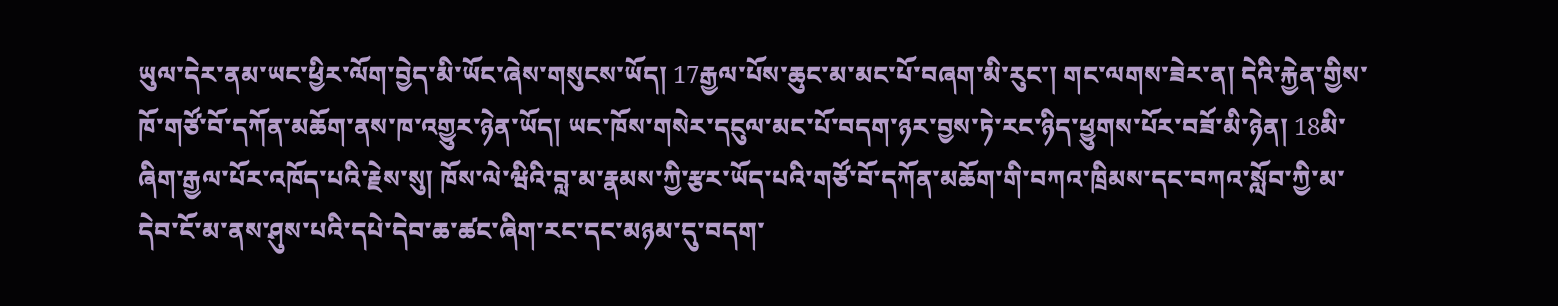ཡུལ་དེར་ནམ་ཡང་ཕྱིར་ལོག་བྱེད་མི་ཡོང་ཞེས་གསུངས་ཡོད། 17རྒྱལ་པོས་ཆུང་མ་མང་པོ་བཞག་མི་རུང་། གང་ལགས་ཟེར་ན། དེའི་རྐྱེན་གྱིས་ཁོ་གཙོ་བོ་དཀོན་མཆོག་ནས་ཁ་འགྱུར་ཉེན་ཡོད། ཡང་ཁོས་གསེར་དངུལ་མང་པོ་བདག་ཉར་བྱས་ཏེ་རང་ཉིད་ཕྱུགས་པོར་བཟོ་མི་ཉེན། 18མི་ཞིག་རྒྱལ་པོར་འཁོད་པའི་རྗེས་སུ། ཁོས་ལེ་ཝིའི་བླ་མ་རྣམས་ཀྱི་རྩར་ཡོད་པའི་གཙོ་བོ་དཀོན་མཆོག་གི་བཀའ་ཁྲིམས་དང་བཀའ་སློབ་ཀྱི་མ་དེབ་ངོ་མ་ནས་ཤུས་པའི་དཔེ་དེབ་ཆ་ཚང་ཞིག་རང་དང་མཉམ་དུ་བདག་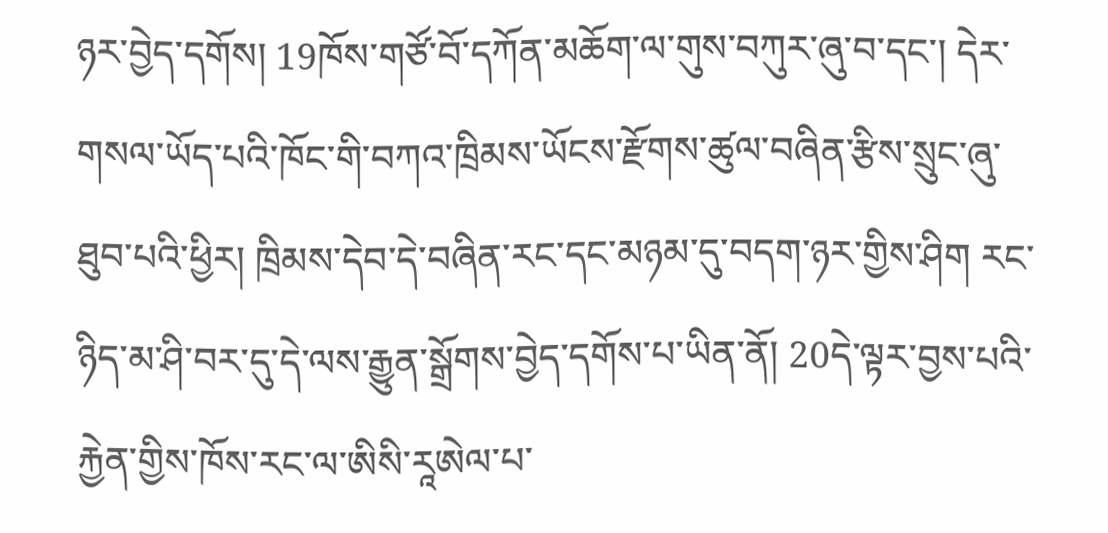ཉར་བྱེད་དགོས། 19ཁོས་གཙོ་བོ་དཀོན་མཆོག་ལ་གུས་བཀུར་ཞུ་བ་དང་། དེར་གསལ་ཡོད་པའི་ཁོང་གི་བཀའ་ཁྲིམས་ཡོངས་རྫོགས་ཚུལ་བཞིན་རྩིས་སྲུང་ཞུ་ཐུབ་པའི་ཕྱིར། ཁྲིམས་དེབ་དེ་བཞིན་རང་དང་མཉམ་དུ་བདག་ཉར་གྱིས་ཤིག རང་ཉིད་མ་ཤི་བར་དུ་དེ་ལས་རྒྱུན་སྒྲོགས་བྱེད་དགོས་པ་ཡིན་ནོ། 20དེ་ལྟར་བྱས་པའི་རྐྱེན་གྱིས་ཁོས་རང་ལ་ཨིསི་རཱཨེལ་པ་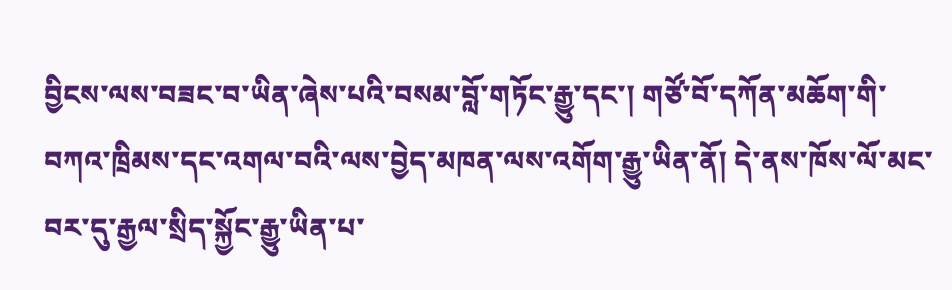བྱིངས་ལས་བཟང་བ་ཡིན་ཞེས་པའི་བསམ་བློ་གཏོང་རྒྱུ་དང་། གཙོ་བོ་དཀོན་མཆོག་གི་བཀའ་ཁྲིམས་དང་འགལ་བའི་ལས་བྱེད་མཁན་ལས་འགོག་རྒྱུ་ཡིན་ནོ། དེ་ནས་ཁོས་ལོ་མང་བར་དུ་རྒྱལ་སྲིད་སྐྱོང་རྒྱུ་ཡིན་པ་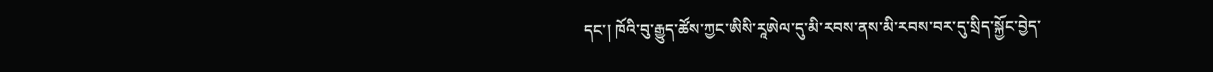དང་། ཁོའི་བུ་རྒྱུད་ཚོས་ཀྱང་ཨིསི་རཱཨེལ་དུ་མི་རབས་ནས་མི་རབས་བར་དུ་སྲིད་སྐྱོང་བྱེད་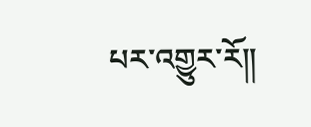པར་འགྱུར་རོ༎